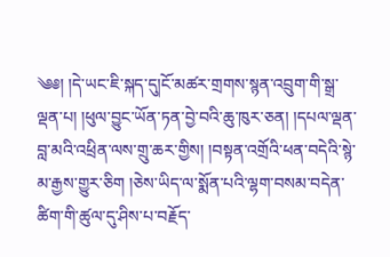༄༅། །དེ་ཡང་ཇི་སྐད་དུ།ངོ་མཚར་གྲགས་སྙན་འབྲུག་གི་སྒྲ་ལྡན་པ། །ཕུལ་བྱུང་ཡོན་ཏན་བྱེ་བའི་ཆུ་ཁུར་ཅན། །དཔལ་ལྡན་བླ་མའི་འཕྲིན་ལས་གྲུ་ཆར་གྱིས། །བསྟན་འགྲོའི་ཕན་བདེའི་སྙེ་མ་རྒྱས་གྱུར་ཅིག །ཅེས་ཡིད་ལ་སྨོན་པའི་ལྷག་བསམ་བདེན་ཚིག་གི་ཚུལ་དུ་ཤིས་པ་བརྗོད་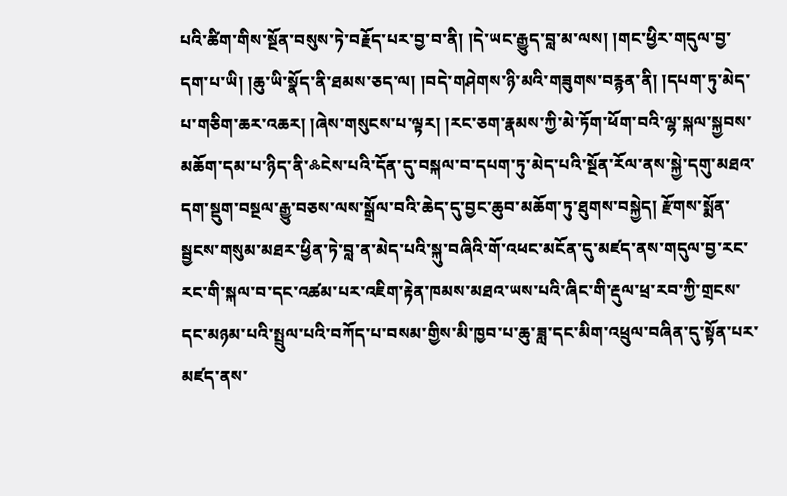པའི་ཚིག་གིས་སྔོན་བསུས་ཏེ་བརྗོད་པར་བྱ་བ་ནི། །དེ་ཡང་རྒྱུད་བླ་མ་ལས། །གང་ཕྱིར་གདུལ་བྱ་དག་པ་ཡི། །ཆུ་ཡི་སྣོད་ནི་ཐམས་ཅད་ལ། །བདེ་གཤེགས་ཉི་མའི་གཟུགས་བརྙན་ནི། །དཔག་ཏུ་མེད་པ་གཅིག་ཆར་འཆར། །ཞེས་གསུངས་པ་ལྟར། །རང་ཅག་རྣམས་ཀྱི་མེ་ཏོག་ཕོག་བའི་ལྷ་སྐལ་སྐྱབས་མཆོག་དམ་པ་ཉིད་ནི་༜ངེས་པའི་དོན་དུ་བསྐལ་བ་དཔག་ཏུ་མེད་པའི་སྔོན་རོལ་ནས་སྐྱེ་དགུ་མཐའ་དག་སྡུག་བསྔལ་རྒྱུ་བཅས་ལས་སྒྲོལ་བའི་ཆེད་དུ་བྱང་ཆུབ་མཆོག་ཏུ་ཐུགས་བསྐྱེད། རྫོགས་སྨོན་སྦྱངས་གསུམ་མཐར་ཕྱིན་ཏེ་བླ་ན་མེད་པའི་སྐུ་བཞིའི་གོ་འཕང་མངོན་དུ་མཛད་ནས་གདུལ་བྱ་རང་རང་གི་སྐལ་བ་དང་འཚམ་པར་འཇིག་རྟེན་ཁམས་མཐའ་ཡས་པའི་ཞིང་གི་རྡུལ་ཕྲ་རབ་ཀྱི་གྲངས་དང་མཉམ་པའི་སྤྲུལ་པའི་བཀོད་པ་བསམ་གྱིས་མི་ཁྱབ་པ་ཆུ་ཟླ་དང་མིག་འཕྲུལ་བཞིན་དུ་སྟོན་པར་མཛད་ནས་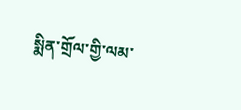སྨིན་གྲོལ་གྱི་ལམ་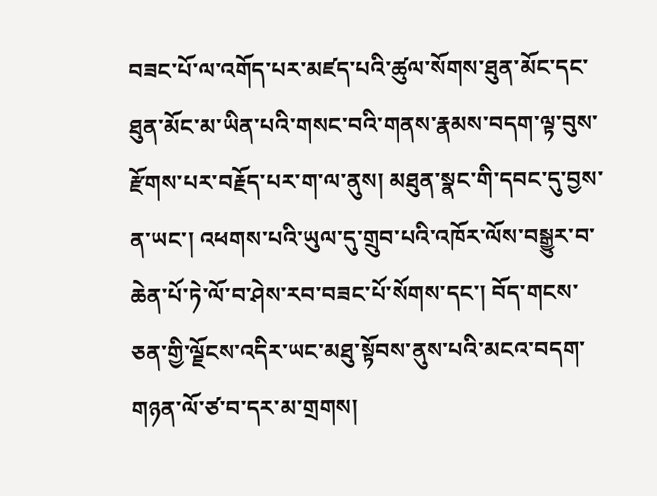བཟང་པོ་ལ་འགོད་པར་མཛད་པའི་ཚུལ་སོགས་ཐུན་མོང་དང་ཐུན་མོང་མ་ཡིན་པའི་གསང་བའི་གནས་རྣམས་བདག་ལྟ་བུས་རྫོགས་པར་བརྗོད་པར་ག་ལ་ནུས། མཐུན་སྣང་གི་དབང་དུ་བྱས་ན་ཡང་། འཕགས་པའི་ཡུལ་དུ་གྲུབ་པའི་འཁོར་ལོས་བསྒྱུར་བ་ཆེན་པོ་ཏེ་ལོ་བ་ཤེས་རབ་བཟང་པོ་སོགས་དང་། བོད་གངས་ཅན་གྱི་ལྗོངས་འདིར་ཡང་མཐུ་སྟོབས་ནུས་པའི་མངའ་བདག་གཉན་ལོ་ཙ་བ་དར་མ་གྲགས།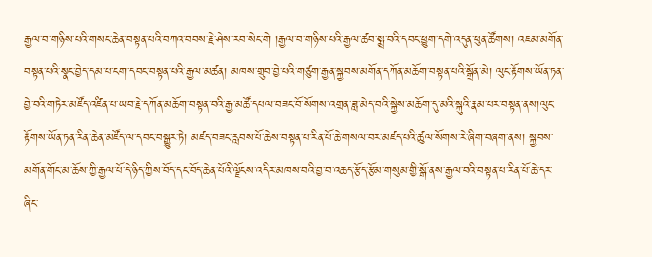རྒྱལ་བ་གཉིས་པའི་གསང་ཆེན་བསྟན་པའི་བཀའ་བབས་རྗེ་ཤེས་རབ་སེང་གེ །རྒྱལ་བ་གཉིས་པའི་རྒྱལ་ཚབ་སྨྲ་བའི་དབང་ཕྱུག་དགེ་འདུན་ཕུན་ཚོགས། འཇམ་མགོན་བསྟན་པའི་སྣང་བྱེད་དམ་པ་ངག་དབང་བསྟན་པའི་རྒྱལ་མཚན། མཁས་གྲུབ་བྱེ་པའི་གཙུག་རྒྱན་སྐྱབས་མགོན་དཀོན་མཆོག་བསྟན་པའི་སྒྲོན་མེ། ལུང་རྟོགས་ཡོན་ཏན་བྱེ་བའི་གཏེར་མཛོད་འཛིན་པ་ཡབ་རྗེ་དཀོན་མཆོག་བསྟན་བའི་རྒྱ་མཚོ་དཔལ་བཟང་བོ་སོགས་འགྲན་ཟླ་མེད་བའི་སྐྱེས་མཆོག་དུ་མའི་སྐུའི་རྣམ་པར་བསྟན་ནས།ལུང་རྟོགས་ཡོན་ཏན་རིན་ཆེན་མཛོད་ལ་དབང་བསྒྱུར་ཏེ། མཛད་བཟང་རླབས་པོ་ཆེས་བསྟན་པ་རིན་པོ་ཆེ་གསལ་བར་མཛད་པའི་ཚུལ་སོགས་རེ་ཞིག་བཞག་ནས། སྐྱབས་མགོན་གོང་མ་ཆོས་ཀྱི་རྒྱལ་པོ་དེ་ཉིད་ཀྱིས་བོད་དང་བོད་ཆེན་པོའི་ལྗོངས་འདིར་མཁས་བའི་བྱ་བ་འཆད་རྩོད་རྩོམ་གསུམ་གྱི་སྒོ་ནས་རྒྱལ་བའི་བསྟན་པ་རིན་པོ་ཆེ་དར་ཞིང་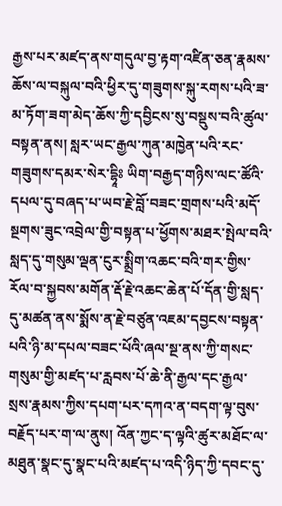རྒྱས་པར་མཛད་ནས་གདུལ་བྱ་རྟག་འཛིན་ཅན་རྣམས་ཆོས་ལ་བསྐུལ་བའི་ཕྱིར་དུ་གཟུགས་སྐུ་རགས་པའི་ཟ་མ་ཏོག་ཟག་མེད་ཆོས་ཀྱི་དབྱིངས་སུ་བསྡུས་བའི་ཚུལ་བསྟན་ནས། སླར་ཡང་རྒྱལ་ཀུན་མཁྱེན་པའི་རང་གཟུགས་དམར་སེར་དྷཱིཿ ཡིག་བརྒྱད་གཉིས་ལང་ཚོའི་དཔལ་དུ་བཞད་པ་ཡབ་རྗེ་བློ་བཟང་གྲགས་པའི་མདོ་སྔགས་ཟུང་འབྲེལ་གྱི་བསྟན་པ་ཕྱོགས་མཐར་སྤེལ་བའི་སླད་དུ་གསུམ་ལྡན་ངུར་སྨྲིག་འཆང་བའི་གར་གྱིས་རོལ་བ་སྐྱབས་མགོན་རྡོ་རྗེ་འཆང་ཆེན་པོ་དོན་གྱི་སླད་དུ་མཚན་ནས་སྨོས་ན་རྗེ་བཙུན་འཇམ་དབྱངས་བསྟན་པའི་ཉི་མ་དཔལ་བཟང་པོའི་ཞལ་སྔ་ནས་ཀྱི་གསང་གསུམ་གྱི་མཛད་པ་རླབས་པོ་ཆེ་ནི་རྒྱལ་དང་རྒྱལ་སྲས་རྣམས་ཀྱིས་དཔག་པར་དཀའ་ན་བདག་ལྟ་བུས་བརྗོད་པར་ག་ལ་ནུས། འོན་ཀྱང་ད་ལྟའི་ཚུར་མཐོང་ལ་མཐུན་སྣང་དུ་སྣང་པའི་མཛད་པ་འདི་ཉིད་ཀྱི་དབང་དུ་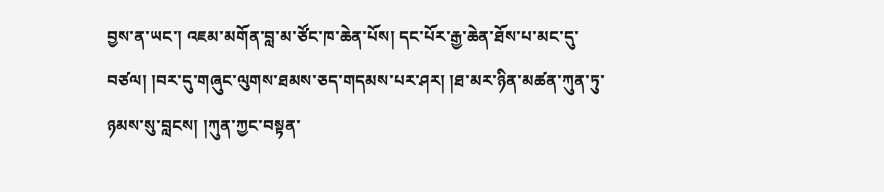བྱས་ན་ཡང་། འཇམ་མགོན་བླ་མ་ཙོང་ཁ་ཆེན་པོས། དང་པོར་རྒྱ་ཆེན་ཐོས་པ་མང་དུ་བཙལ། །བར་དུ་གཞུང་ལུགས་ཐམས་ཅད་གདམས་པར་ཤར། །ཐ་མར་ཉིན་མཚན་ཀུན་ཏུ་ཉམས་སུ་བླངས། །ཀུན་ཀྱང་བསྟན་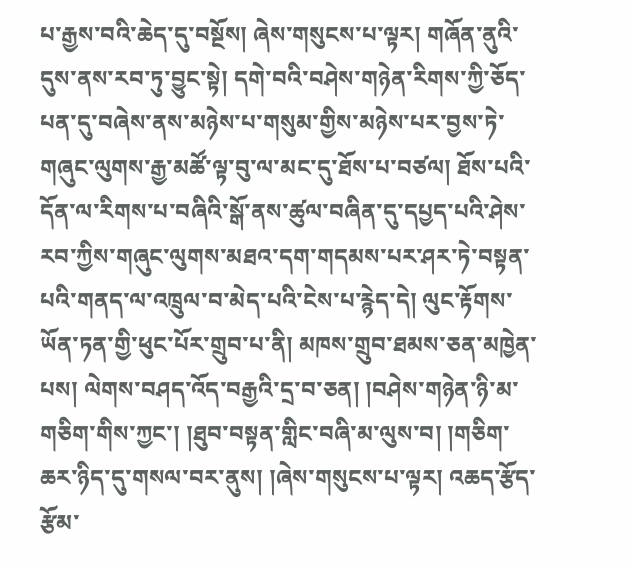པ་རྒྱས་བའི་ཆེད་དུ་བསྔོས། ཞེས་གསུངས་པ་ལྟར། གཞོན་ནུའི་དུས་ནས་རབ་ཏུ་བྱུང་སྟེ། དགེ་བའི་བཤེས་གཉེན་རིགས་ཀྱི་ཅོད་པན་དུ་བཞེས་ནས་མཉེས་པ་གསུམ་གྱིས་མཉེས་པར་བྱས་ཏེ་གཞུང་ལུགས་རྒྱ་མཚོ་ལྟ་བུ་ལ་མང་དུ་ཐོས་པ་བཙལ། ཐོས་པའི་དོན་ལ་རིགས་པ་བཞིའི་སྒོ་ནས་ཚུལ་བཞིན་དུ་དཔྱད་པའི་ཤེས་རབ་ཀྱིས་གཞུང་ལུགས་མཐའ་དག་གདམས་པར་ཤར་ཏེ་བསྟན་པའི་གནད་ལ་འཁྲུལ་བ་མེད་པའི་ངེས་པ་རྙེད་དེ། ལུང་རྟོགས་ཡོན་ཏན་གྱི་ཕུང་པོར་གྲུབ་པ་ནི། མཁས་གྲུབ་ཐམས་ཅན་མཁྱེན་པས། ལེགས་བཤད་འོད་བརྒྱའི་དྲ་བ་ཅན། །བཤེས་གཉེན་ཉི་མ་གཅིག་གིས་ཀྱང་། །ཐུབ་བསྟན་གླིང་བཞི་མ་ལུས་བ། །གཅིག་ཆར་ཉིད་དུ་གསལ་བར་ནུས། །ཞེས་གསུངས་པ་ལྟར། འཆད་རྩོད་རྩོམ་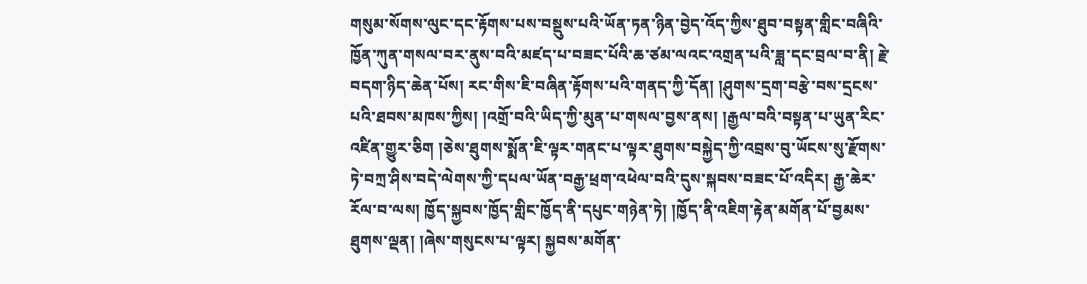གསུམ་སོགས་ལུང་དང་རྟོགས་པས་བསྡུས་པའི་ཡོན་ཏན་ཉིན་བྱེད་འོད་ཀྱིས་ཐུབ་བསྟན་གླིང་བཞིའི་ཁྱོན་ཀུན་གསལ་བར་ནུས་བའི་མཛད་པ་བཟང་པོའི་ཆ་ཙམ་ལའང་འགྲན་པའི་ཟླ་དང་བྲལ་བ་ནི། རྗེ་བདག་ཉིད་ཆེན་པོས། རང་གིས་ཇི་བཞིན་རྟོགས་པའི་གནད་ཀྱི་དོན། །ཤུགས་དྲག་བརྩེ་བས་དྲངས་པའི་ཐབས་མཁས་ཀྱིས། །འགྲོ་བའི་ཡིད་ཀྱི་མུན་པ་གསལ་བྱས་ནས། །རྒྱལ་བའི་བསྟན་པ་ཡུན་རིང་འཛིན་གྱུར་ཅིག །ཅེས་ཐུགས་སྨོན་ཇི་ལྟར་གནང་པ་ལྟར་ཐུགས་བསྐྱེད་ཀྱི་འབྲས་བུ་ཡོངས་སུ་རྫོགས་ཏེ་བཀྲ་ཤིས་བདེ་ལེགས་ཀྱི་དཔལ་ཡོན་བརྒྱ་ཕྲག་འཕེལ་བའི་དུས་སྐབས་བཟང་པོ་འདིར། རྒྱ་ཆེར་རོལ་བ་ལས། ཁྱོད་སྐྱབས་ཁྱོད་གླིང་ཁྱོད་ནི་དཔུང་གཉེན་ཏེ། །ཁྱོད་ནི་འཇིག་རྟེན་མགོན་པོ་བྱམས་ཐུགས་ལྡན། །ཞེས་གསུངས་པ་ལྟར། སྐྱབས་མགོན་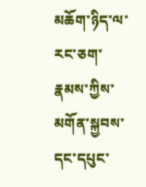མཆོག་ཉིད་ལ་རང་ཅག་རྣམས་ཀྱིས་མགོན་སྐྱབས་དང་དཔུང་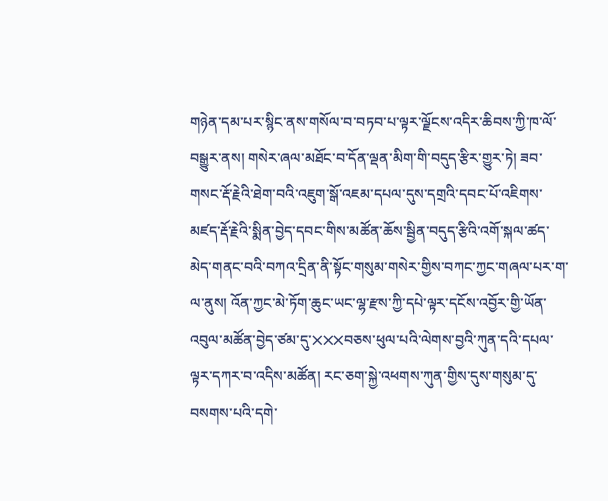གཉེན་དམ་པར་སྙིང་ནས་གསོལ་བ་བཏབ་པ་ལྟར་ལྗོངས་འདིར་ཆིབས་ཀྱི་ཁ་ལོ་བསྒྱུར་ནས། གསེར་ཞལ་མཐོང་བ་དོན་ལྡན་མིག་གི་བདུད་རྩིར་གྱུར་ཏེ། ཟབ་གསང་རྡོ་རྗེའི་ཐེག་བའི་འཇུག་སྒོ་འཇམ་དཔལ་དུས་དགྲའི་དབང་པོ་འཇིགས་མཛད་རྡོ་རྗེའི་སྨིན་བྱེད་དབང་གིས་མཚོན་ཆོས་སྦྱིན་བདུད་རྩིའི་འགོ་སྐལ་ཚད་མེད་གནང་བའི་བཀའ་དྲིན་ནི་སྟོང་གསུམ་གསེར་གྱིས་བཀང་ཀྱང་གཞལ་པར་ག་ལ་ནུས། འོན་ཀྱང་མེ་ཏོག་ཆུང་ཡང་ལྷ་རྫས་ཀྱི་དཔེ་ལྟར་དངོས་འབྱོར་གྱི་ཡོན་འབུལ་མཚོན་བྱེད་ཙམ་དུ་྾྾྾བཅས་ཕུལ་པའི་ལེགས་བྱའི་ཀུན་དའི་དཔལ་ལྟར་དཀར་བ་འདིས་མཚོན། རང་ཅག་སྐྱེ་འཕགས་ཀུན་གྱིས་དུས་གསུམ་དུ་བསགས་པའི་དགེ་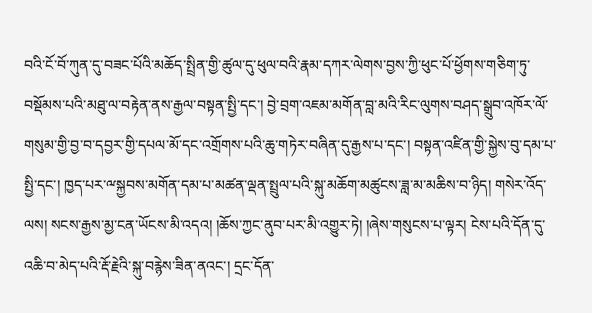བའི་ངོ་བོ་ཀུན་དུ་བཟང་པོའི་མཆོད་སྤྲིན་གྱི་ཚུལ་དུ་ཕུལ་བའི་རྣམ་དཀར་ལེགས་བྱས་ཀྱི་ཕུང་པོ་ཕྱོགས་གཅིག་ཏུ་བསྡོམས་པའི་མཐུ་ལ་བརྟེན་ནས་རྒྱལ་བསྟན་སྤྱི་དང་། བྱེ་བྲག་འཇམ་མགོན་བླ་མའི་རིང་ལུགས་བཤད་སྒྲུབ་འཁོར་ལོ་གསུམ་གྱི་བྱ་བ་དབྱར་གྱི་དཔལ་མོ་དང་འགྲོགས་པའི་ཆུ་གཏེར་བཞིན་དུ་རྒྱས་པ་དང་། བསྟན་འཛིན་གྱི་སྐྱེས་བུ་དམ་པ་སྤྱི་དང་། ཁྱད་པར་ྋསྐྱབས་མགོན་དམ་པ་མཚན་ལྡན་སྤྲུལ་པའི་སྐུ་མཆོག་མཚུངས་ཟླ་མ་མཆིས་བ་ཉིད། གསེར་འོད་ལས། སངས་རྒྱས་མྱ་ངན་ཡོངས་མི་འདའ། །ཆོས་ཀྱང་ནུབ་པར་མི་འགྱུར་ཏེ། །ཞེས་གསུངས་པ་ལྟར། ངེས་པའི་དོན་དུ་འཆི་བ་མེད་པའི་རྡོ་རྗེའི་སྐུ་བརྙེས་ཟིན་ནའང་། དྲང་དོན་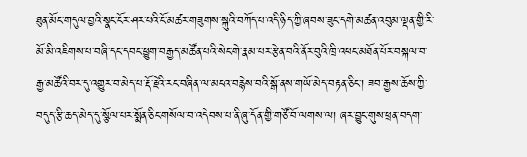ཐུན་མོང་གདུལ་བྱའི་སྣང་ངོར་ཤར་པའི་ངོ་མཚར་གཟུགས་སྐུའི་བཀོད་པ་འདི་ཉིད་ཀྱི་ཞབས་ཟུང་དགེ་མཚན་འབུམ་ལྡན་གྱི་རི་མོ་མི་འཇིགས་པ་བཞི་དང་དབང་ཕྱུག་བརྒྱད་མཚོན་པའི་སེང་གེ་རྣམ་པར་རྩེན་བའི་ནོར་བུའི་ཁྲི་འཕང་མཐོན་པོར་བསྐལ་བ་རྒྱ་མཚོའི་བར་དུ་འགྱུར་བ་མེད་པ་རྡོ་རྗེའི་རང་བཞིན་ལ་མངའ་བརྙེས་བའི་སྒོ་ནས་གཡོ་མེད་བརྟན་ཅིང་། ཟབ་རྒྱས་ཆོས་ཀྱི་བདུད་རྩི་ཆད་མེད་དུ་སྩོལ་པར་སྨོན་ཅིང་གསོལ་བ་འདེབས་པ་ནི་ཞུ་དོན་གྱི་གཙོ་བོ་ལགས་ལ། ཞར་བྱུང་གུས་ཕྲན་བདག་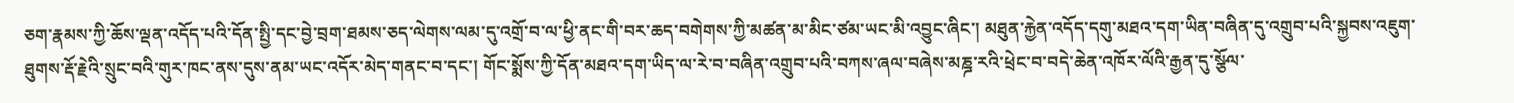ཅག་རྣམས་ཀྱི་ཆོས་ལྡན་འདོད་པའི་དོན་སྤྱི་དང་བྱེ་བྲག་ཐམས་ཅད་ལེགས་ལམ་དུ་འགྲོ་བ་ལ་ཕྱི་ནང་གི་བར་ཆད་བགེགས་ཀྱི་མཚན་མ་མིང་ཙམ་ཡང་མི་འབྱུང་ཞིང་། མཐུན་རྐྱེན་འདོད་དགུ་མཐའ་དག་ཡིན་བཞིན་དུ་འགྲུབ་པའི་སྐྱབས་འཇུག་ཐུགས་རྡོ་རྗེའི་སྲུང་བའི་གུར་ཁང་ནས་དུས་ནམ་ཡང་འདོར་མེད་གནང་བ་དང་། གོང་སྨོས་ཀྱི་དོན་མཐའ་དག་ཡིད་ལ་རེ་བ་བཞིན་འགྲུབ་པའི་བཀས་ཞལ་བཞེས་མཎྜ་རའི་ཕྲེང་བ་བདེ་ཆེན་འཁོར་ལོའི་རྒྱན་དུ་སྩོལ་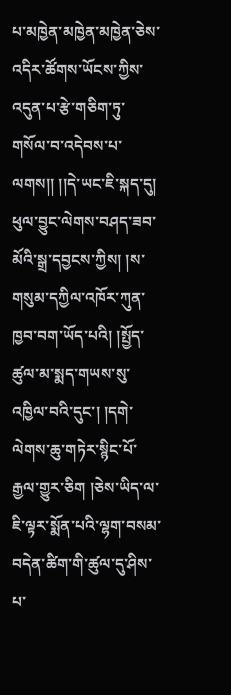པ་མཁྱེན་མཁྱེན་མཁྱེན་ཅེས་འདིར་ཚོགས་ཡོངས་ཀྱིས་འདུན་པ་རྩེ་གཅིག་ཏུ་གསོལ་བ་འདེབས་པ་ལགས།། །།དེ་ཡང་ཇི་སྐད་དུ། ཕུལ་བྱུང་ལེགས་བཤད་ཟབ་མོའི་སྒྲ་དབྱངས་ཀྱིས། །ས་གསུམ་དཀྱིལ་འཁོར་ཀུན་ཁྱབ་བག་ཡོད་པའི། །སྤྱོད་ཚུལ་མ་སྨད་གཡས་སུ་འཁྱིལ་བའི་དུང་། །དགེ་ལེགས་ཆུ་གཏེར་སྙིང་པོ་རྒྱལ་གྱུར་ཅིག །ཅེས་ཡིད་ལ་ཇི་ལྟར་སྨོན་པའི་ལྷག་བསམ་བདེན་ཚིག་གི་ཚུལ་དུ་ཤིས་པ་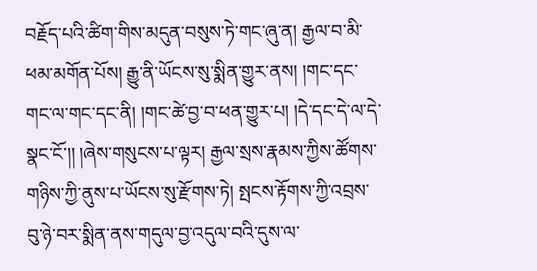བརྗོད་པའི་ཚིག་གིས་མདུན་བསུས་ཏེ་གང་ཞུ་ན། རྒྱལ་བ་མི་ཕམ་མགོན་པོས། རྒྱུ་ནི་ཡོངས་སུ་སྨིན་གྱུར་ནས། །གང་དང་གང་ལ་གང་དང་ནི། །གང་ཚེ་བྱ་བ་ཕན་གྱུར་པ། །དེ་དང་དེ་ལ་དེ་སྣང་ངོ་།། །ཞེས་གསུངས་པ་ལྟར། རྒྱལ་སྲས་རྣམས་ཀྱིས་ཚོགས་གཉིས་ཀྱི་ནུས་པ་ཡོངས་སུ་རྫོགས་ཏེ། སྤངས་རྟོགས་ཀྱི་འབྲས་བུ་ཉེ་བར་སྨིན་ནས་གདུལ་བྱ་འདུལ་བའི་དུས་ལ་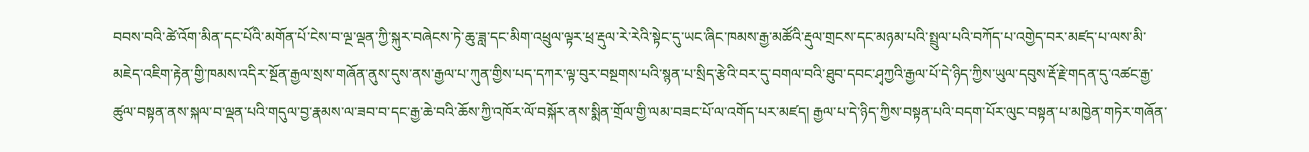བབས་བའི་ཚེ་འོག་མིན་དང་པོའི་མགོན་པོ་ངེས་བ་ལྔ་ལྡན་ཀྱི་སྐུར་བཞེངས་ཏེ་ཆུ་ཟླ་དང་མིག་འཕྲུལ་ལྟར་ཕྲ་རྡུལ་རེ་རེའི་སྟེང་དུ་ཡང་ཞིང་ཁམས་རྒྱ་མཚོའི་རྡུལ་གྲངས་དང་མཉམ་པའི་སྤྲུལ་པའི་བཀོད་པ་འགྱེད་བར་མཛད་པ་ལས་མི་མཇེད་འཇིག་རྟེན་གྱི་ཁམས་འདིར་སྔོན་རྒྱལ་སྲས་གཞོན་ནུས་དུས་ནས་རྒྱལ་པ་ཀུན་གྱིས་པད་དཀར་ལྟ་བུར་བསྔགས་པའི་སྙན་པ་སྲིད་རྩེའི་བར་དུ་བགལ་བའི་ཐུབ་དབང་ཤྭཀྱའི་རྒྱལ་པོ་དེ་ཉིད་ཀྱིས་ཡུལ་དབུས་རྡོ་རྗེ་གདན་དུ་འཚང་རྒྱ་ཚུལ་བསྟན་ནས་སྐལ་བ་ལྡན་པའི་གདུལ་བྱ་རྣམས་ལ་ཟབ་བ་དང་རྒྱ་ཆེ་བའི་ཆོས་ཀྱི་འཁོར་ལོ་བསྐོར་ནས་སྨིན་གྲོལ་གྱི་ལམ་བཟང་པོ་ལ་འགོད་པར་མཛད། རྒྱལ་པ་དེ་ཉིད་ཀྱིས་བསྟན་པའི་བདག་པོར་ལུང་བསྟན་པ་མཁྱེན་གཏེར་གཞོན་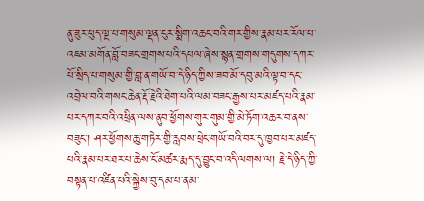ནུ་ཟུར་ཕུད་ལྔ་པ་གསུམ་ལྡན་ངུར་སྨིག་འཆང་བའི་གར་གྱིས་རྣམ་པར་རོལ་པ་འཇམ་མགོན་བློ་བཟང་གྲགས་པའི་དཔལ་ཞེས་སྙན་གྲགས་གདུགས་དཀར་པོ་སྲིད་པ་གསུམ་གྱི་བླ་ན་གཡོ་བ་དེ་ཉིད་ཀྱིས་ཟབ་མོ་དབུ་མའི་ལྟ་བ་དང་འབྲེལ་བའི་གསང་ཆེན་རྡོ་རྗེའི་ཐེག་པའི་ལམ་བཟང་རྒྱས་པར་མཛད་པའི་རྣམ་པར་དཀར་བའི་འཕྲིན་ལས་ནུབ་ཕྱོགས་གུར་གུམ་གྱི་མེ་ཏོག་འཆར་བ་ནས་བཟུང་། ཤར་ཕྱོགས་ཆུ་གཏེར་གྱི་རླབས་ཕྲེང་གཡོ་བའི་བར་དུ་ཁྱབ་པར་མཛད་པའི་རྣམ་པར་ཐར་པ་ཆེས་ངོ་མཚར་རྨད་དུ་བྱུང་བ་འདི་ལགས་ལ། རྗེ་དེ་ཉིད་ཀྱི་བསྟན་པ་འཛིན་པའི་སྐྱེས་བུ་དམ་པ་ནམ་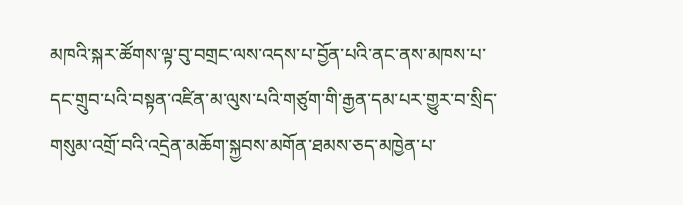མཁའི་སྐར་ཚོགས་ལྟ་བུ་བགྲང་ལས་འདས་པ་བྱོན་པའི་ནང་ནས་མཁས་པ་དང་གྲུབ་པའི་བསྟན་འཛིན་མ་ལུས་པའི་གཙུག་གི་རྒྱན་དམ་པར་གྱུར་བ་སྲིད་གསུམ་འགྲོ་བའི་འདྲེན་མཆོག་སྐྱབས་མགོན་ཐམས་ཅད་མཁྱེན་པ་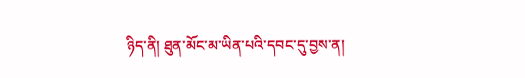ཉིད་ནི། ཐུན་མོང་མ་ཡིན་པའི་དབང་དུ་བྱས་ན།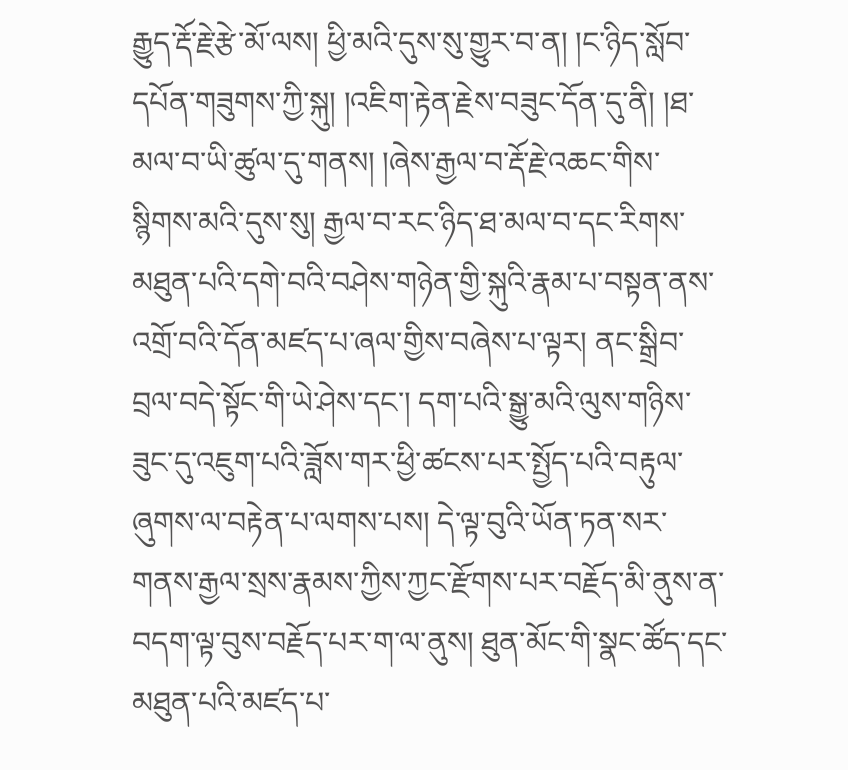རྒྱུད་རྡོ་རྗེ་རྩེ་མོ་ལས། ཕྱི་མའི་དུས་སུ་གྱུར་བ་ན། །ང་ཉིད་སློབ་དཔོན་གཟུགས་ཀྱི་སྐུ། །འཇིག་རྟེན་རྗེས་བཟུང་དོན་དུ་ནི། །ཐ་མལ་བ་ཡི་ཚུལ་དུ་གནས། །ཞེས་རྒྱལ་བ་རྡོ་རྗེ་འཆང་གིས་སྙིགས་མའི་དུས་སུ། རྒྱལ་བ་རང་ཉིད་ཐ་མལ་བ་དང་རིགས་མཐུན་པའི་དགེ་བའི་བཤེས་གཉེན་གྱི་སྐུའི་རྣམ་པ་བསྟན་ནས་འགྲོ་བའི་དོན་མཛད་པ་ཞལ་གྱིས་བཞེས་པ་ལྟར། ནང་སྒྲིབ་བྲལ་བདེ་སྟོང་གི་ཡེ་ཤེས་དང་། དག་པའི་སྒྱུ་མའི་ལུས་གཉིས་ཟུང་དུ་འཇུག་པའི་ཟློས་གར་ཕྱི་ཚངས་པར་སྤྱོད་པའི་བརྟུལ་ཞུགས་ལ་བརྟེན་པ་ལགས་པས། དེ་ལྟ་བུའི་ཡོན་ཏན་སར་གནས་རྒྱལ་སྲས་རྣམས་ཀྱིས་ཀྱང་རྫོགས་པར་བརྗོད་མི་ནུས་ན་བདག་ལྟ་བུས་བརྗོད་པར་ག་ལ་ནུས། ཐུན་མོང་གི་སྣང་ཚོད་དང་མཐུན་པའི་མཛད་པ་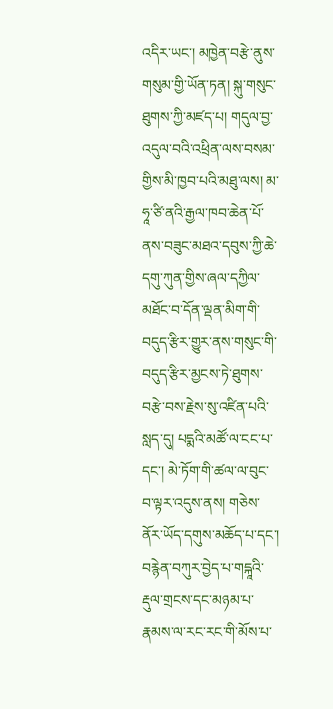འདིར་ཡང་། མཁྱེན་བརྩེ་ནུས་གསུམ་གྱི་ཡོན་ཏན། སྐུ་གསུང་ཐུགས་ཀྱི་མཛད་པ། གདུལ་བྱ་འདུལ་བའི་འཕྲིན་ལས་བསམ་གྱིས་མི་ཁྱབ་པའི་མཐུ་ལས། མ་ཧཱ་ཙི་ནའི་རྒྱལ་ཁབ་ཆེན་པོ་ནས་བཟུང་མཐའ་དབུས་ཀྱི་ཆེ་དགུ་ཀུན་གྱིས་ཞལ་དཀྱིལ་མཐོང་བ་དོན་ལྡན་མིག་གི་བདུད་རྩིར་གྱུར་ནས་གསུང་གི་བདུད་རྩིར་མྱངས་ཏེ་ཐུགས་བརྩེ་བས་རྗེས་སུ་འཛིན་པའི་སླད་དུ། པདྨའི་མཚོ་ལ་ངང་པ་དང་། མེ་ཏོག་གི་ཚལ་ལ་བུང་བ་ལྟར་འདུས་ནས། གཅེས་ནོར་ཡོད་དགུས་མཆོད་པ་དང་། བརྙེན་བཀུར་བྱེད་པ་གདྐཱའི་རྡུལ་གྲངས་དང་མཉམ་པ་རྣམས་ལ་རང་རང་གི་མོས་པ་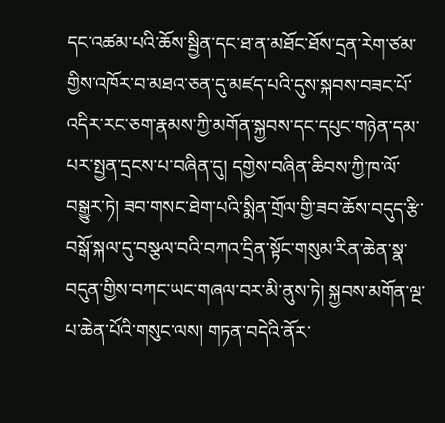དང་འཚམ་པའི་ཆོས་སྦྱིན་དང་ཐ་ན་མཐོང་ཐོས་དྲན་རེག་ཙམ་གྱིས་འཁོར་བ་མཐའ་ཅན་དུ་མཛད་པའི་དུས་སྐབས་བཟང་པོ་འདིར་རང་ཅག་རྣམས་ཀྱི་མགོན་སྐྱབས་དང་དཔུང་གཉེན་དམ་པར་སྤྱན་དྲངས་པ་བཞིན་དུ། དགྱེས་བཞིན་ཆིབས་ཀྱི་ཁ་ལོ་བསྒྱུར་ཏེ། ཟབ་གསང་ཐེག་པའི་སྨིན་གྲོལ་གྱི་ཟབ་ཆོས་བདུད་རྩི་བསྒོ་སྐལ་དུ་བསྩལ་བའི་བཀའ་དྲིན་སྟོང་གསུམ་རིན་ཆེན་སྣ་བདུན་གྱིས་བཀང་ཡང་གཞལ་བར་མི་ནུས་ཏེ། སྐྱབས་མགོན་ལྔ་པ་ཆེན་པོའི་གསུང་ལས། གཏན་བདེའི་ནོར་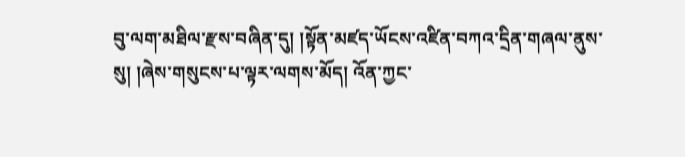བུ་ལག་མཐིལ་རྫས་བཞིན་དུ། །སྟོན་མཛད་ཡོངས་འཛིན་བཀའ་དྲིན་གཞལ་ནུས་སུ། །ཞེས་གསུངས་པ་ལྟར་ལགས་མོད། འོན་ཀྱང་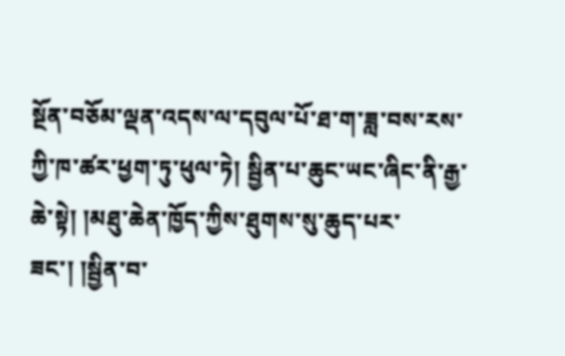སྔོན་བཅོམ་ལྡན་འདས་ལ་དབུལ་པོ་ཐ་ག་ཟླ་བས་རས་ཀྱི་ཁ་ཚར་ཕྱག་ཏུ་ཕུལ་ཏེ། སྦྱིན་པ་ཆུང་ཡང་ཞིང་ནི་རྒྱ་ཆེ་སྟེ། །མཐུ་ཆེན་ཁྱོད་ཀྱིས་ཐུགས་སུ་ཆུད་པར་ཟང་། །སྦྱིན་བ་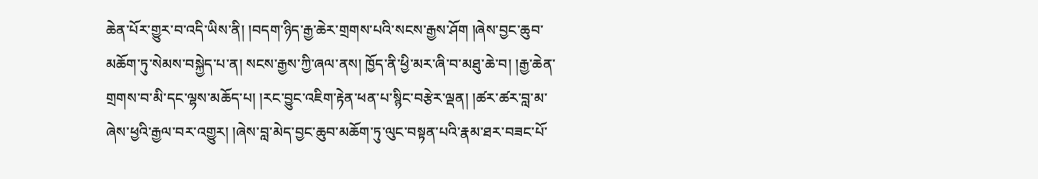ཆེན་པོར་གྱུར་བ་འདི་ཡིས་ནི། །བདག་ཉིད་རྒྱ་ཆེར་གྲགས་པའི་སངས་རྒྱས་ཤོག །ཞེས་བྱང་ཆུབ་མཆོག་ཏུ་སེམས་བསྐྱེད་པ་ན། སངས་རྒྱས་ཀྱི་ཞལ་ནས། ཁྱོད་ནི་ཕྱི་མར་ཞི་བ་མཐུ་ཆེ་བ། །རྒྱ་ཆེན་གྲགས་བ་མི་དང་ལྷས་མཆོད་པ། །རང་བྱུང་འཇིག་རྟེན་ཕན་པ་སྙིང་བརྩེར་ལྡན། །ཚར་ཚར་བླ་མ་ཞེས་ཕྱའི་རྒྱལ་བར་འགྱུར། །ཞེས་བླ་མེད་བྱང་ཆུབ་མཆོག་ཏུ་ལུང་བསྟན་པའི་རྣམ་ཐར་བཟང་པོ་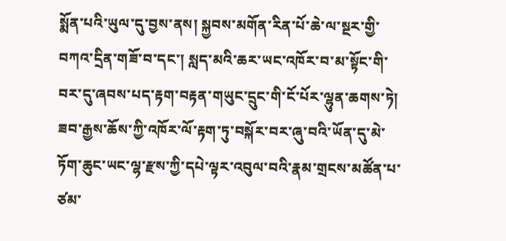སྨོན་པའི་ཡུལ་དུ་བྱས་ནས། སྐྱབས་མགོན་རིན་པོ་ཆེ་ལ་སྔར་གྱི་བཀའ་དྲིན་གཟོ་བ་དང་། སླད་མའི་ཆར་ཡང་འཁོར་བ་མ་སྟོང་གི་བར་དུ་ཞབས་པད་རྟག་བརྟན་གཡུང་དྲུང་གི་ངོ་པོར་ལྷུན་ཆགས་ཏེ། ཟབ་རྒྱས་ཆོས་ཀྱི་འཁོར་ལོ་རྟག་ཏུ་བསྐོར་བར་ཞུ་བའི་ཡོན་དུ་མེ་ཏོག་ཆུང་ཡང་ལྷ་རྫས་ཀྱི་དཔེ་ལྟར་འབུལ་བའི་རྣམ་གྲངས་མཚོན་པ་ཙམ་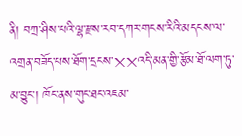ནི། བཀྲ་ཤིས་པའི་ལྷ་རྫས་རབ་དཀར་གངས་རིའི་མདངས་ལ་འགྲན་བཟོད་པས་ཐོག་དྲངས་྾྾འདི་མན་གྱི་རྩོམ་ཐོ་ལག་ཏུ་མ་བྱུང་། ཁོང་ནས་གུང་ཐང་འཇམ་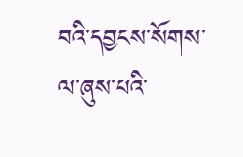བའི་དབྱངས་སོགས་ལ་ཞུས་པའི་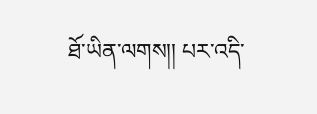ཐོ་ཡིན་ལགས།། པར་འདི་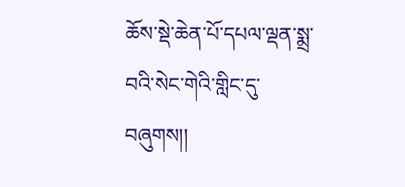ཆོས་སྡེ་ཆེན་པོ་དཔལ་ལྡན་སྨྲ་བའི་སེང་གེའི་གླིང་དུ་བཞུགས།།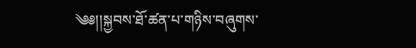༄༅།།སྐྱབས་ཐོ་ཚན་པ་གཉིས་བཞུགས་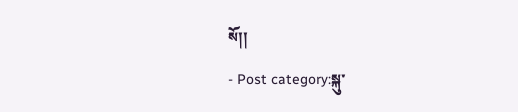སོ།།
- Post category:སྐུ་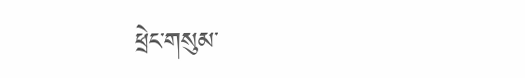ཕྲེང་གསུམ་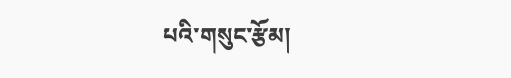པའི་གསུང་རྩོམ།